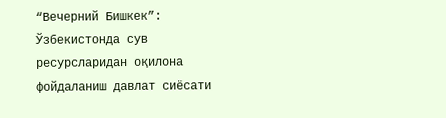“Вечерний Бишкек”: Ўзбекистонда сув ресурсларидан оқилона фойдаланиш давлат сиёсати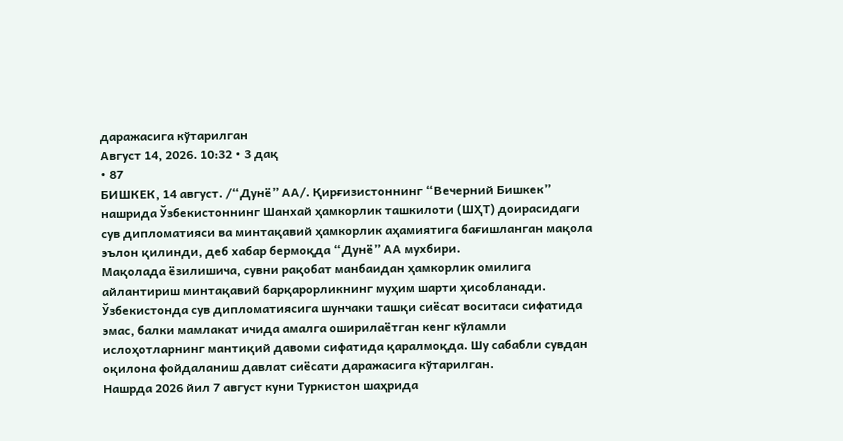даражасига кўтарилган
Август 14, 2026. 10:32 • 3 дақ
• 87
БИШКЕК, 14 август. /“Дунё” АА/. Қирғизистоннинг “Вечерний Бишкек” нашрида Ўзбекистоннинг Шанхай ҳамкорлик ташкилоти (ШҲТ) доирасидаги сув дипломатияси ва минтақавий ҳамкорлик аҳамиятига бағишланган мақола эълон қилинди, деб хабар бермоқда “Дунё” АА мухбири.
Мақолада ёзилишича, сувни рақобат манбаидан ҳамкорлик омилига айлантириш минтақавий барқарорликнинг муҳим шарти ҳисобланади. Ўзбекистонда сув дипломатиясига шунчаки ташқи сиёсат воситаси сифатида эмас, балки мамлакат ичида амалга оширилаётган кенг кўламли ислоҳотларнинг мантиқий давоми сифатида қаралмоқда. Шу сабабли сувдан оқилона фойдаланиш давлат сиёсати даражасига кўтарилган.
Нашрда 2026 йил 7 август куни Туркистон шаҳрида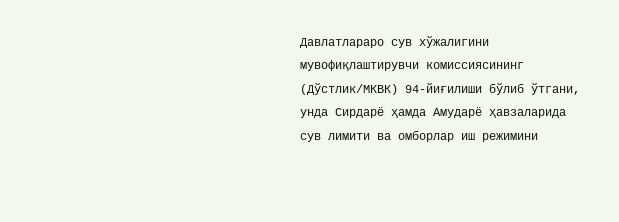Давлатлараро сув хўжалигини мувофиқлаштирувчи комиссиясининг (Дўстлик/МКВК) 94-йиғилиши бўлиб ўтгани, унда Сирдарё ҳамда Амударё ҳавзаларида сув лимити ва омборлар иш режимини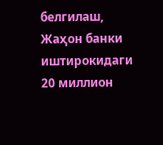белгилаш, Жаҳон банки иштирокидаги 20 миллион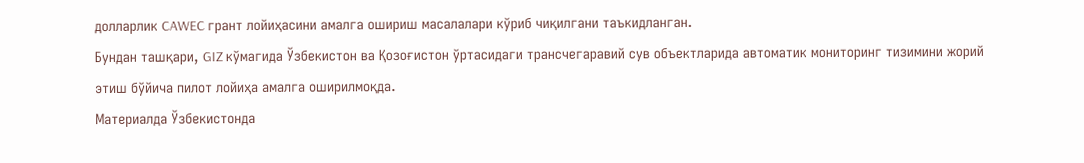долларлик CAWEC грант лойиҳасини амалга ошириш масалалари кўриб чиқилгани таъкидланган.
Бундан ташқари, GIZ кўмагида Ўзбекистон ва Қозоғистон ўртасидаги трансчегаравий сув объектларида автоматик мониторинг тизимини жорий этиш бўйича пилот лойиҳа амалга оширилмоқда.
Материалда Ўзбекистонда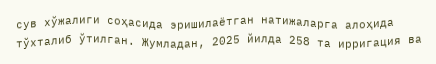сув хўжалиги соҳасида эришилаётган натижаларга алоҳида тўхталиб ўтилган. Жумладан, 2025 йилда 258 та ирригация ва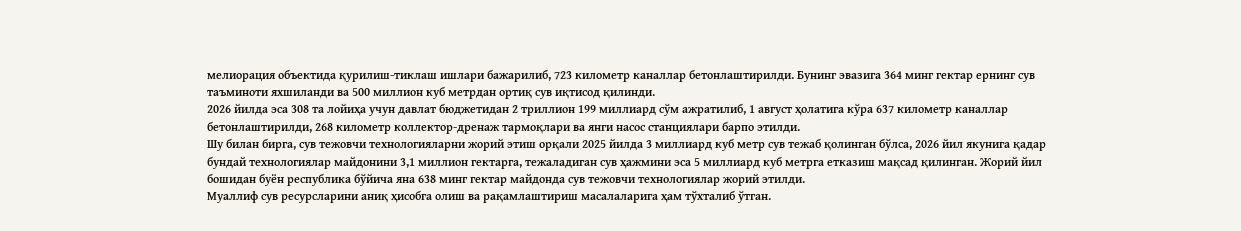мелиорация объектида қурилиш-тиклаш ишлари бажарилиб, 723 километр каналлар бетонлаштирилди. Бунинг эвазига 364 минг гектар ернинг сув таъминоти яхшиланди ва 500 миллион куб метрдан ортиқ сув иқтисод қилинди.
2026 йилда эса 308 та лойиҳа учун давлат бюджетидан 2 триллион 199 миллиард сўм ажратилиб, 1 август ҳолатига кўра 637 километр каналлар бетонлаштирилди, 268 километр коллектор-дренаж тармоқлари ва янги насос станциялари барпо этилди.
Шу билан бирга, сув тежовчи технологияларни жорий этиш орқали 2025 йилда 3 миллиард куб метр сув тежаб қолинган бўлса, 2026 йил якунига қадар бундай технологиялар майдонини 3,1 миллион гектарга, тежаладиган сув ҳажмини эса 5 миллиард куб метрга етказиш мақсад қилинган. Жорий йил бошидан буён республика бўйича яна 638 минг гектар майдонда сув тежовчи технологиялар жорий этилди.
Муаллиф сув ресурсларини аниқ ҳисобга олиш ва рақамлаштириш масалаларига ҳам тўхталиб ўтган.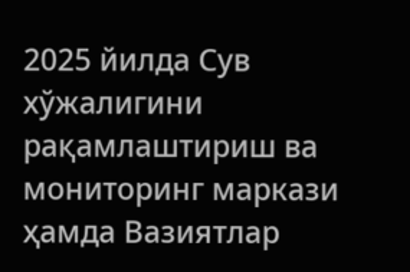2025 йилда Сув хўжалигини рақамлаштириш ва мониторинг маркази ҳамда Вазиятлар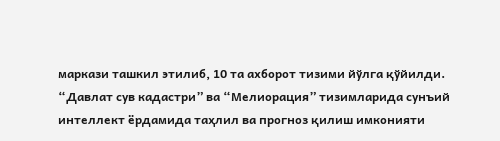маркази ташкил этилиб, 10 та ахборот тизими йўлга қўйилди.
“Давлат сув кадастри” ва “Мелиорация” тизимларида сунъий интеллект ёрдамида таҳлил ва прогноз қилиш имконияти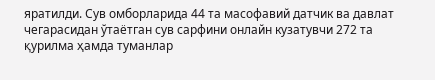яратилди. Сув омборларида 44 та масофавий датчик ва давлат чегарасидан ўтаётган сув сарфини онлайн кузатувчи 272 та қурилма ҳамда туманлар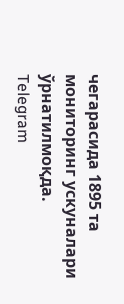чегарасида 1895 та мониторинг ускуналари ўрнатилмоқда.
Telegram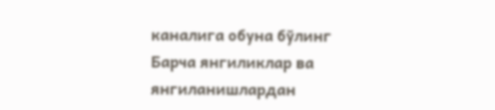каналига обуна бўлинг
Барча янгиликлар ва янгиланишлардан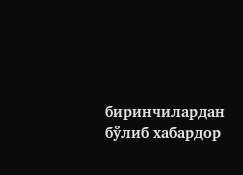биринчилардан бўлиб хабардор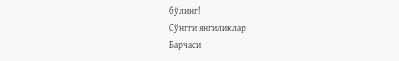бўлинг!
Сўнгги янгиликлар
Барчаси